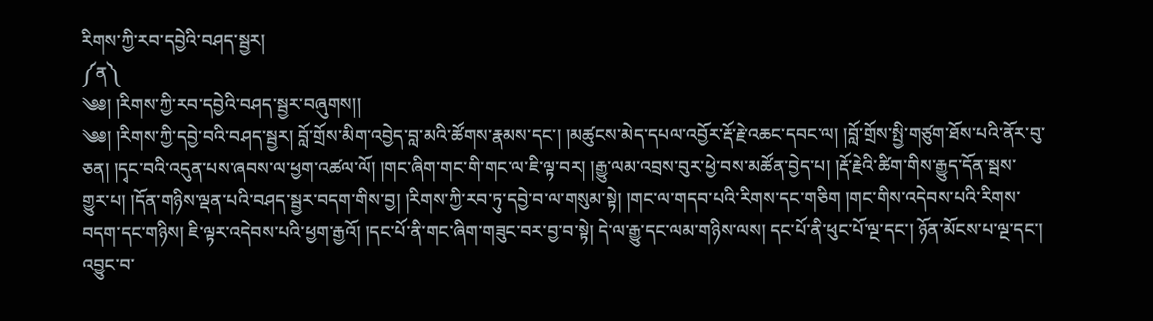རིགས་ཀྱི་རབ་དབྱེའི་བཤད་སྦྱར།
༼ན༽
༄༅། །རིགས་ཀྱི་རབ་དབྱེའི་བཤད་སྦྱར་བཞུགས།།
༄༅། །རིགས་ཀྱི་དབྱེ་བའི་བཤད་སྦྱར། བློ་གྲོས་མིག་འབྱེད་བླ་མའི་ཚོགས་རྣམས་དང་། །མཚུངས་མེད་དཔལ་འབྱོར་རྡོ་རྗེ་འཆང་དབང་ལ། །བློ་གྲོས་སྤྱི་གཙུག་ཐོས་པའི་ནོར་བུ་ཅན། །དྭང་བའི་འདུན་པས་ཞབས་ལ་ཕྱག་འཚལ་ལོ། །གང་ཞིག་གང་གི་གང་ལ་ཇི་ལྟ་བར། །རྒྱུ་ལམ་འབྲས་བུར་ཕྱེ་བས་མཚོན་བྱེད་པ། །རྡོ་རྗེའི་ཚིག་གིས་རྒྱུད་དོན་སྦས་གྱུར་པ། །དོན་གཉིས་ལྡན་པའི་བཤད་སྦྱར་བདག་གིས་བྱ། །རིགས་ཀྱི་རབ་ཏུ་དབྱེ་བ་ལ་གསུམ་སྟེ། །གང་ལ་གདབ་པའི་རིགས་དང་གཅིག །གང་གིས་འདེབས་པའི་རིགས་བདག་དང་གཉིས། ཇི་ལྟར་འདེབས་པའི་ཕྱག་རྒྱའོ། །དང་པོ་ནི་གང་ཞིག་གཟུང་བར་བྱ་བ་སྟེ། དེ་ལ་རྒྱུ་དང་ལམ་གཉིས་ལས། དང་པོ་ནི་ཕུང་པོ་ལྔ་དང་། ཉོན་མོངས་པ་ལྔ་དང་། འབྱུང་བ་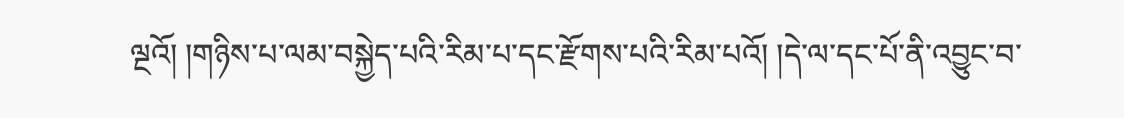ལྔའོ། །གཉིས་པ་ལམ་བསྐྱེད་པའི་རིམ་པ་དང་རྫོགས་པའི་རིམ་པའོ། །དེ་ལ་དང་པོ་ནི་འབྱུང་བ་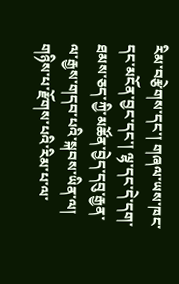རིམ་བརྩེགས་དང་། གཞལ་ཡས་ཁང་དང་མངོན་བྱང་དང་། ལྷ་དང་དེ་དག་ཐམས་ཅད་ཀྱི་མཚོན་བྱེད་དབུ་རྒྱན་ལ་རྒྱས་གདབ་པའི་སྐབས་ཡིན་ལ། གཉིས་པ་རྫོགས་པའི་རིམ་པ་ལ་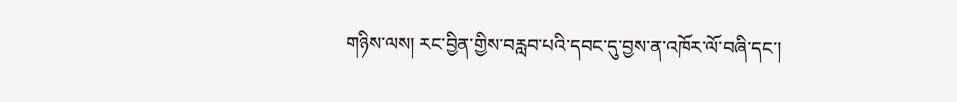གཉིས་ལས། རང་བྱིན་གྱིས་བརླབ་པའི་དབང་དུ་བྱས་ན་འཁོར་ལོ་བཞི་དང་།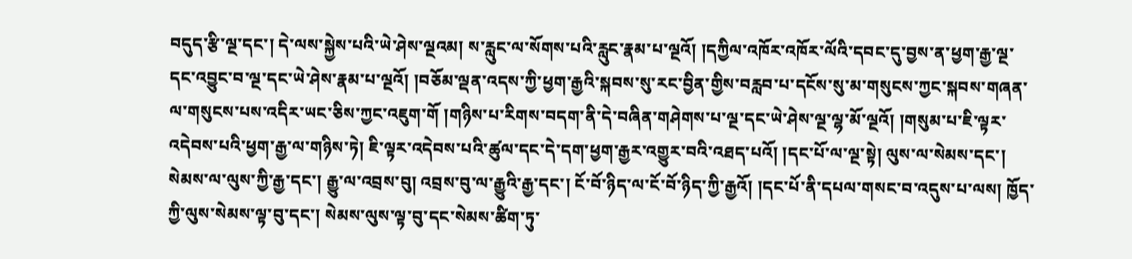བདུད་རྩི་ལྔ་དང་། དེ་ལས་སྐྱེས་པའི་ཡེ་ཤེས་ལྔའམ། ས་རླུང་ལ་སོགས་པའི་རླུང་རྣམ་པ་ལྔའོ། །དཀྱིལ་འཁོར་འཁོར་ལོའི་དབང་དུ་བྱས་ན་ཕྱག་རྒྱ་ལྔ་དང་འབྱུང་བ་ལྔ་དང་ཡེ་ཤེས་རྣམ་པ་ལྔའོ། །བཅོམ་ལྡན་འདས་ཀྱི་ཕྱག་རྒྱའི་སྐབས་སུ་རང་བྱིན་གྱིས་བརླབ་པ་དངོས་སུ་མ་གསུངས་ཀྱང་སྐབས་གཞན་ལ་གསུངས་པས་འདིར་ཡང་ཅིས་ཀྱང་འཇུག་གོ །གཉིས་པ་རིགས་བདག་ནི་དེ་བཞིན་གཤེགས་པ་ལྔ་དང་ཡེ་ཤེས་ལྔ་ལྷ་མོ་ལྔའོ། །གསུམ་པ་ཇི་ལྟར་འདེབས་པའི་ཕྱག་རྒྱ་ལ་གཉིས་ཏེ། ཇི་ལྟར་འདེབས་པའི་ཚུལ་དང་དེ་དག་ཕྱག་རྒྱར་འགྱུར་བའི་འཐད་པའོ། །དང་པོ་ལ་ལྔ་སྟེ། ལུས་ལ་སེམས་དང་། སེམས་ལ་ལུས་ཀྱི་རྒྱ་དང་། རྒྱུ་ལ་འབྲས་བུ། འབྲས་བུ་ལ་རྒྱུའི་རྒྱ་དང་། ངོ་བོ་ཉིད་ལ་ངོ་བོ་ཉིད་ཀྱི་རྒྱའོ། །དང་པོ་ནི་དཔལ་གསང་བ་འདུས་པ་ལས། ཁྱོད་ཀྱི་ལུས་སེམས་ལྟ་བུ་དང་། སེམས་ལུས་ལྟ་བུ་དང་སེམས་ཚིག་ཏུ་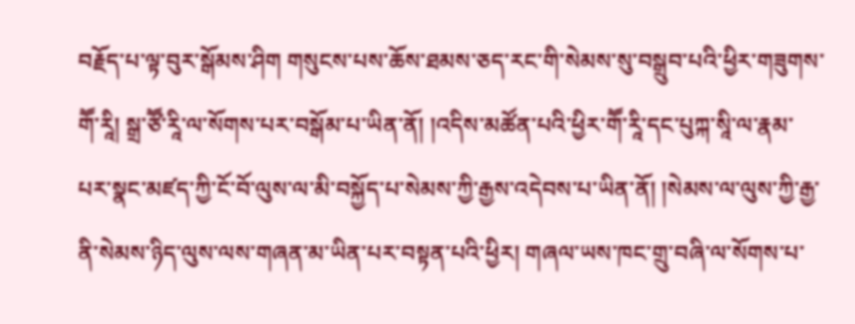བརྗོད་པ་ལྟ་བུར་སྒོམས་ཤིག གསུངས་པས་ཆོས་ཐམས་ཅད་རང་གི་སེམས་སུ་བསྒྲུབ་པའི་ཕྱིར་གཟུགས་གཽ་རཱི། སྒྲ་ཙཽ་རཱི་ལ་སོགས་པར་བསྒོམ་པ་ཡིན་ནོ། །འདིས་མཚོན་པའི་ཕྱིར་གཽ་རཱི་དང་པུཀྐ་སཱི་ལ་རྣམ་པར་སྣང་མཛད་ཀྱི་ངོ་བོ་ལུས་ལ་མི་བསྐྱོད་པ་སེམས་ཀྱི་རྒྱས་འདེབས་པ་ཡིན་ནོ། །སེམས་ལ་ལུས་ཀྱི་རྒྱ་ནི་སེམས་ཉིད་ལུས་ལས་གཞན་མ་ཡིན་པར་བསྟན་པའི་ཕྱིར། གཞལ་ཡས་ཁང་གྲུ་བཞི་ལ་སོགས་པ་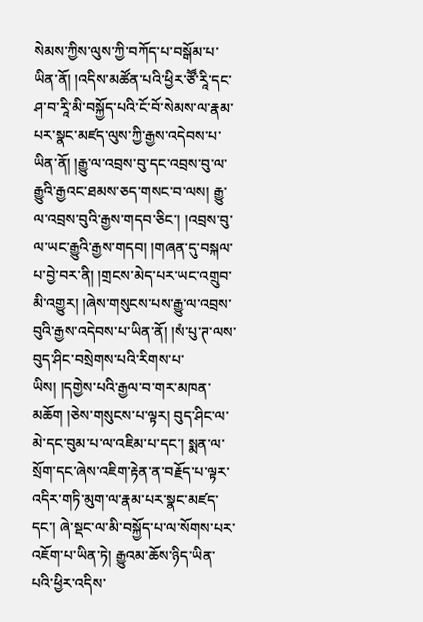སེམས་ཀྱིས་ལུས་ཀྱི་བཀོད་པ་བསྒོམ་པ་ཡིན་ནོ། །འདིས་མཚོན་པའི་ཕྱིར་ཙཽ་རཱི་དང་ཤ་བ་རཱི་མི་བསྐྱོད་པའི་ངོ་བོ་སེམས་ལ་རྣམ་པར་སྣང་མཛད་ལུས་ཀྱི་རྒྱས་འདེབས་པ་ཡིན་ནོ། །རྒྱུ་ལ་འབྲས་བུ་དང་འབྲས་བུ་ལ་རྒྱུའི་རྒྱའང་ཐམས་ཅད་གསང་བ་ལས། རྒྱུ་ལ་འབྲས་བུའི་རྒྱས་གདབ་ཅིང་། །འབྲས་བུ་ལ་ཡང་རྒྱུའི་རྒྱས་གདབ། །གཞན་དུ་བསྐལ་པ་བྱེ་བར་ནི། །གྲངས་མེད་པར་ཡང་འགྲུབ་མི་འགྱུར། །ཞེས་གསུངས་པས་རྒྱུ་ལ་འབྲས་བུའི་རྒྱས་འདེབས་པ་ཡིན་ནོ། །སཾ་པུ་ཊ་ལས་བུད་ཤིང་བསྲེགས་པའི་རིགས་པ་ཡིས། །དགྱེས་པའི་རྒྱལ་བ་གར་མཁན་མཆོག །ཅེས་གསུངས་པ་ལྟར། བུད་ཤིང་ལ་མེ་དང་བུམ་པ་ལ་འཇིམ་པ་དང་། སྨན་ལ་སྲོག་དང་ཞེས་འཇིག་རྟེན་ན་བརྗོད་པ་ལྟར་འདིར་གཏི་མུག་ལ་རྣམ་པར་སྣང་མཛད་དང་། ཞེ་སྡང་ལ་མི་བསྐྱོད་པ་ལ་སོགས་པར་འཇོག་པ་ཡིན་ཏེ། རྒྱུའམ་ཆོས་ཉིད་ཡིན་པའི་ཕྱིར་འདིས་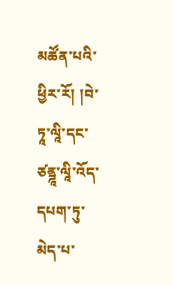མཚོན་པའི་ཕྱིར་རོ། །བེ་ཏཱ་ལཱི་དང་ཙནྜཱ་ལཱི་འོད་དཔག་ཏུ་མེད་པ་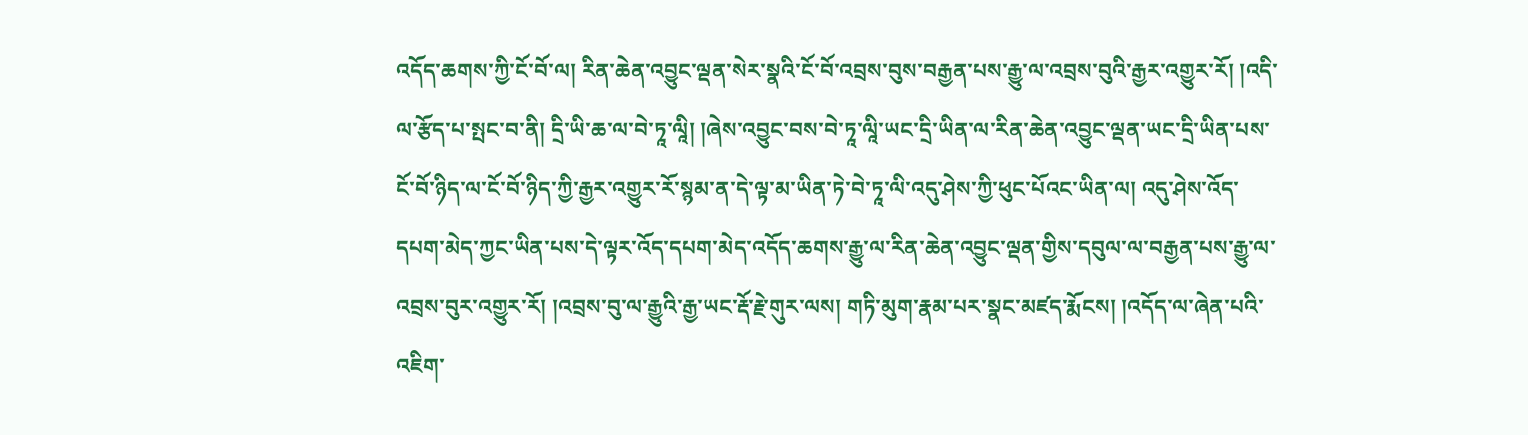འདོད་ཆགས་ཀྱི་ངོ་བོ་ལ། རིན་ཆེན་འབྱུང་ལྡན་སེར་སྣའི་ངོ་བོ་འབྲས་བུས་བརྒྱན་པས་རྒྱུ་ལ་འབྲས་བུའི་རྒྱར་འགྱུར་རོ། །འདི་ལ་རྩོད་པ་སྤང་བ་ནི། དྲི་ཡི་ཆ་ལ་བེ་ཏཱ་ལཱི། །ཞེས་འབྱུང་བས་བེ་ཏཱ་ལཱི་ཡང་དྲི་ཡིན་ལ་རིན་ཆེན་འབྱུང་ལྡན་ཡང་དྲི་ཡིན་པས་ངོ་བོ་ཉིད་ལ་ངོ་བོ་ཉིད་ཀྱི་རྒྱར་འགྱུར་རོ་སྙམ་ན་དེ་ལྟ་མ་ཡིན་ཏེ་བེ་ཏཱ་ལི་འདུ་ཤེས་ཀྱི་ཕུང་པོའང་ཡིན་ལ། འདུ་ཤེས་འོད་དཔག་མེད་ཀྱང་ཡིན་པས་དེ་ལྟར་འོད་དཔག་མེད་འདོད་ཆགས་རྒྱུ་ལ་རིན་ཆེན་འབྱུང་ལྡན་གྱིས་དབུལ་ལ་བརྒྱན་པས་རྒྱུ་ལ་འབྲས་བུར་འགྱུར་རོ། །འབྲས་བུ་ལ་རྒྱུའི་རྒྱ་ཡང་རྡོ་རྗེ་གུར་ལས། གཏི་མུག་རྣམ་པར་སྣང་མཛད་རྨོངས། །འདོད་ལ་ཞེན་པའི་འཇིག་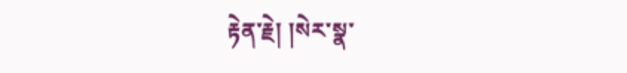རྟེན་རྗེ། །སེར་སྣ་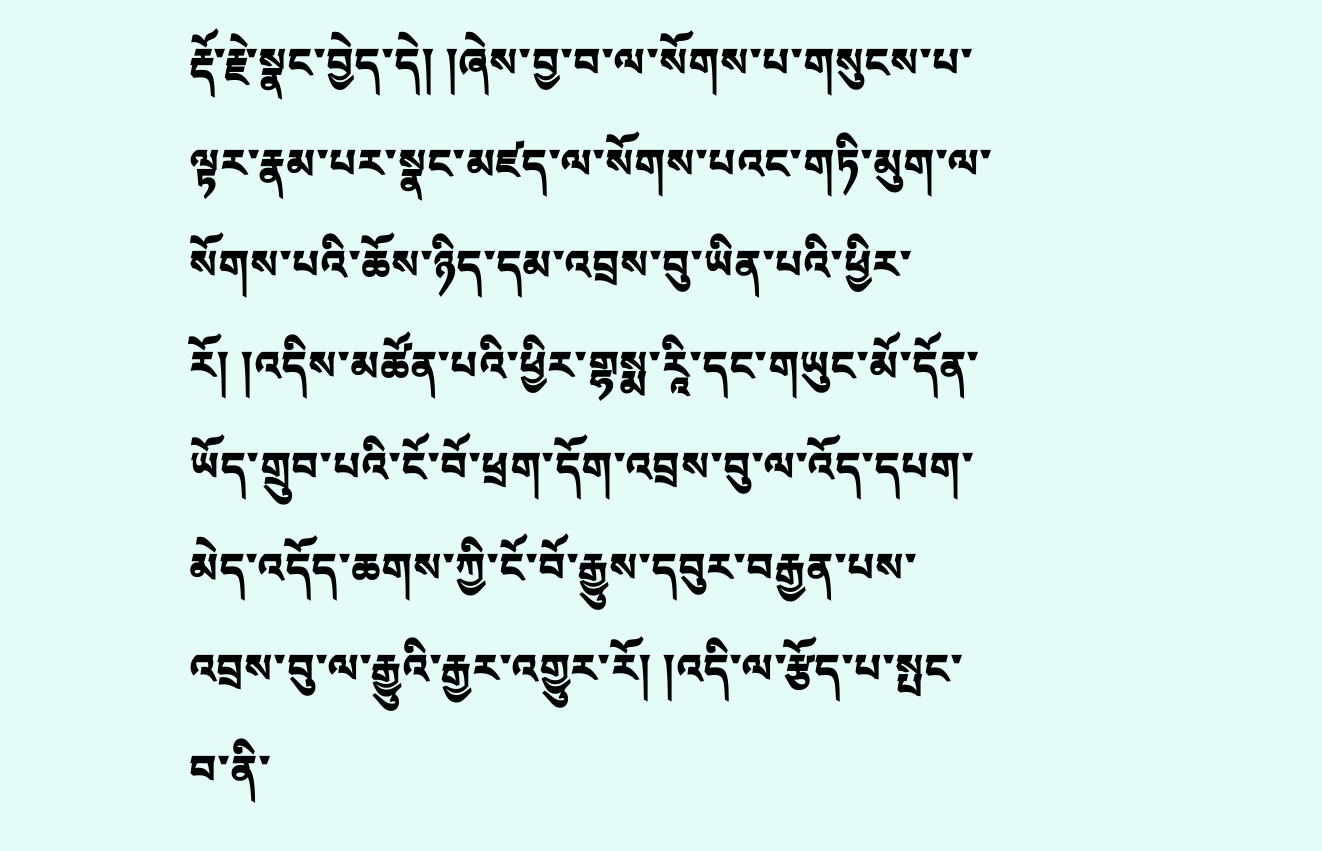རྡོ་རྗེ་སྣང་བྱེད་དེ། །ཞེས་བྱ་བ་ལ་སོགས་པ་གསུངས་པ་ལྟར་རྣམ་པར་སྣང་མཛད་ལ་སོགས་པའང་གཏི་མུག་ལ་སོགས་པའི་ཆོས་ཉིད་དམ་འབྲས་བུ་ཡིན་པའི་ཕྱིར་རོ། །འདིས་མཚོན་པའི་ཕྱིར་གྷསྨ་རཱི་དང་གཡུང་མོ་དོན་ཡོད་གྲུབ་པའི་ངོ་བོ་ཕྲག་དོག་འབྲས་བུ་ལ་འོད་དཔག་མེད་འདོད་ཆགས་ཀྱི་ངོ་བོ་རྒྱུས་དབུར་བརྒྱན་པས་འབྲས་བུ་ལ་རྒྱུའི་རྒྱར་འགྱུར་རོ། །འདི་ལ་རྩོད་པ་སྤང་བ་ནི་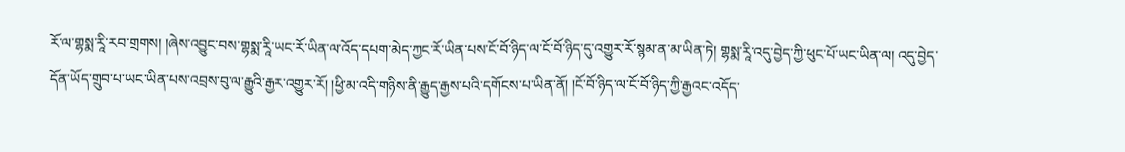རོ་ལ་གྷསྨ་རཱི་རབ་གྲགས། །ཞེས་འབྱུང་བས་གྷསྨ་རཱི་ཡང་རོ་ཡིན་ལ་འོད་དཔག་མེད་ཀྱང་རོ་ཡིན་པས་ངོ་བོ་ཉིད་ལ་ངོ་བོ་ཉིད་དུ་འགྱུར་རོ་སྙམ་ན་མ་ཡིན་ཏེ། གྷསྨ་རཱི་འདུ་བྱེད་ཀྱི་ཕུང་པོ་ཡང་ཡིན་ལ། འདུ་བྱེད་དོན་ཡོད་གྲུབ་པ་ཡང་ཡིན་པས་འབྲས་བུ་ལ་རྒྱུའི་རྒྱར་འགྱུར་རོ། །ཕྱི་མ་འདི་གཉིས་ནི་རྒྱུད་རྒྱས་པའི་དགོངས་པ་ཡིན་ནོ། །ངོ་བོ་ཉིད་ལ་ངོ་བོ་ཉིད་ཀྱི་རྒྱའང་འདོད་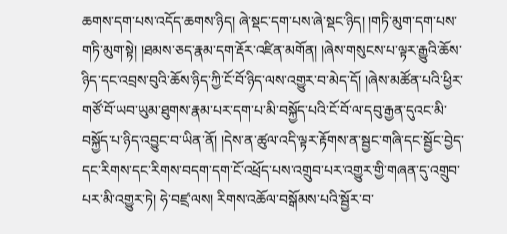ཆགས་དག་པས་འདོད་ཆགས་ཉིད། ཞེ་སྡང་དག་པས་ཞེ་སྡང་ཉིད། །གཏི་མུག་དག་པས་གཏི་མུག་སྟེ། །ཐམས་ཅད་རྣམ་དག་རྡོར་འཛིན་མགོན། །ཞེས་གསུངས་པ་ལྟར་རྒྱུའི་ཆོས་ཉིད་དང་འབྲས་བུའི་ཆོས་ཉིད་ཀྱི་ངོ་བོ་ཉིད་ལས་འགྱུར་བ་མེད་དོ། །ཞེས་མཚོན་པའི་ཕྱིར་གཙོ་བོ་ཡབ་ཡུམ་ཐུགས་རྣམ་པར་དག་པ་མི་བསྐྱོད་པའི་ངོ་བོ་ལ་དབུ་རྒྱན་དུའང་མི་བསྐྱོད་པ་ཉིད་འབྱུང་བ་ཡིན་ནོ། །དེས་ན་ཚུལ་འདི་ལྟར་རྟོགས་ན་སྦྱང་གཞི་དང་སྦྱོང་བྱེད་དང་རིགས་དང་རིགས་བདག་དག་ངོ་འཕྲོད་པས་འགྲུབ་པར་འགྱུར་གྱི་གཞན་དུ་འགྲུབ་པར་མི་འགྱུར་ཏེ། ཧེ་བཛྲ་ལས། རིགས་འཆོལ་བསྒོམས་པའི་སྦྱོར་བ་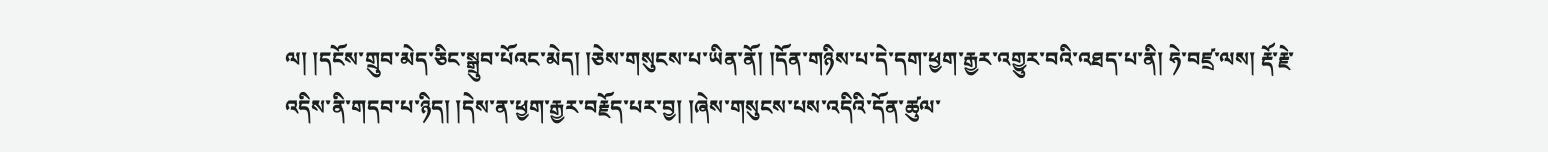ལ། །དངོས་གྲུབ་མེད་ཅིང་སྒྲུབ་པོའང་མེད། །ཅེས་གསུངས་པ་ཡིན་ནོ། །དོན་གཉིས་པ་དེ་དག་ཕྱག་རྒྱར་འགྱུར་བའི་འཐད་པ་ནི། ཧེ་བཛྲ་ལས། རྡོ་རྗེ་འདིས་ནི་གདབ་པ་ཉིད། །དེས་ན་ཕྱག་རྒྱར་བརྗོད་པར་བྱ། །ཞེས་གསུངས་པས་འདིའི་དོན་ཚུལ་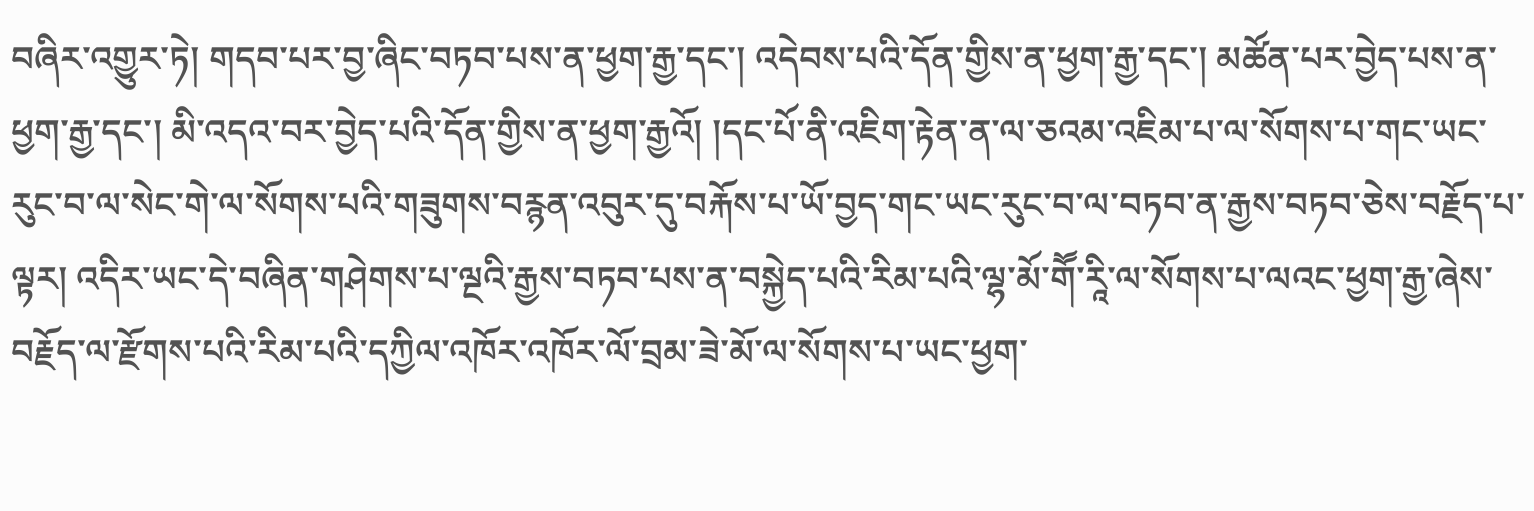བཞིར་འགྱུར་ཏེ། གདབ་པར་བྱ་ཞིང་བཏབ་པས་ན་ཕྱག་རྒྱ་དང་། འདེབས་པའི་དོན་གྱིས་ན་ཕྱག་རྒྱ་དང་། མཚོན་པར་བྱེད་པས་ན་ཕྱག་རྒྱ་དང་། མི་འདའ་བར་བྱེད་པའི་དོན་གྱིས་ན་ཕྱག་རྒྱའོ། །དང་པོ་ནི་འཇིག་རྟེན་ན་ལ་ཅའམ་འཇིམ་པ་ལ་སོགས་པ་གང་ཡང་རུང་བ་ལ་སེང་གེ་ལ་སོགས་པའི་གཟུགས་བརྙན་འབུར་དུ་བརྐོས་པ་ཡོ་བྱད་གང་ཡང་རུང་བ་ལ་བཏབ་ན་རྒྱས་བཏབ་ཅེས་བརྗོད་པ་ལྟར། འདིར་ཡང་དེ་བཞིན་གཤེགས་པ་ལྔའི་རྒྱས་བཏབ་པས་ན་བསྐྱེད་པའི་རིམ་པའི་ལྷ་མོ་གཽ་རཱི་ལ་སོགས་པ་ལའང་ཕྱག་རྒྱ་ཞེས་བརྗོད་ལ་རྫོགས་པའི་རིམ་པའི་དཀྱིལ་འཁོར་འཁོར་ལོ་བྲམ་ཟེ་མོ་ལ་སོགས་པ་ཡང་ཕྱག་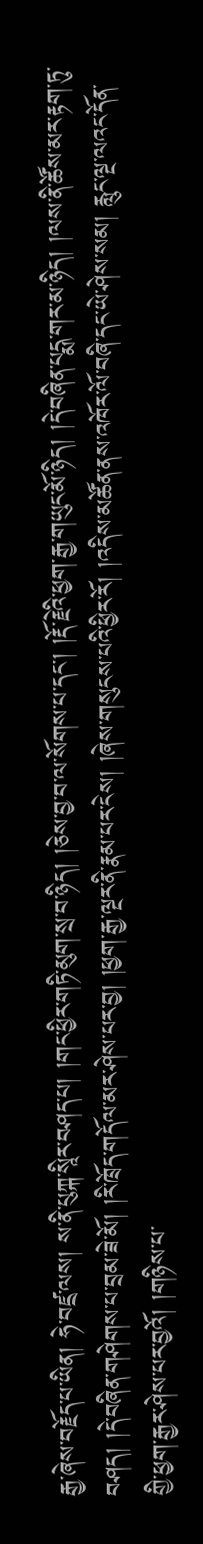རྒྱ་ཞེས་བརྗོད་པ་ཡིན། ཧེ་བཛྲ་ལས། ས་ནི་པུཀྐ་སཱིར་བཤད་པ། །གང་ཕྱིར་གཏི་མུག་སྲ་བ་ཉིད། །ཅེས་བྱ་བ་ལ་སོགས་པ་དང་། །རྡོ་རྗེའི་ཕྱག་རྒྱ་གཡུང་མོ་ཉིད། །དེ་བཞིན་པདྨ་གར་མ་ཉིད། །ལས་ནི་ཚོས་མར་རྟག་ཏུ་བཤད། །དེ་བཞིན་གཤེགས་པ་བྲམ་ཟེ་མོ། །རི་ཁྲོད་གདོལ་མར་ཤེས་པར་བྱ། །ཕྱག་རྒྱ་ལྔར་ནི་རྣམ་པར་ངེས། །ཞེས་གསུངས་པའི་ཕྱིར་རོ། །འདིས་མཚོན་ནས་འཁོར་ལོ་བཞི་དང་ཡེ་ཤེས་སམ། རླུང་ལྔ་ལའང་དོན་གྱི་ཕྱག་རྒྱར་ཤེས་པར་བྱའོ། །གཉིས་པ་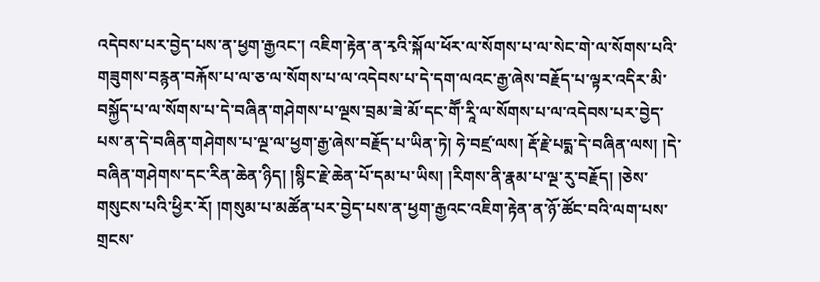འདེབས་པར་བྱེད་པས་ན་ཕྱག་རྒྱའང་། འཇིག་རྟེན་ན་རྭའི་སྐོལ་ཕོར་ལ་སོགས་པ་ལ་སེང་གེ་ལ་སོགས་པའི་གཟུགས་བརྙན་བརྐོས་པ་ལ་ཅ་ལ་སོགས་པ་ལ་འདེབས་པ་དེ་དག་ལའང་རྒྱ་ཞེས་བརྗོད་པ་ལྟར་འདིར་མི་བསྐྱོད་པ་ལ་སོགས་པ་དེ་བཞིན་གཤེགས་པ་ལྔས་བྲམ་ཟེ་མོ་དང་གཽ་རཱི་ལ་སོགས་པ་ལ་འདེབས་པར་བྱེད་པས་ན་དེ་བཞིན་གཤེགས་པ་ལྔ་ལ་ཕྱག་རྒྱ་ཞེས་བརྗོད་པ་ཡིན་ཏེ། ཧེ་བཛྲ་ལས། རྡོ་རྗེ་པདྨ་དེ་བཞིན་ལས། །དེ་བཞིན་གཤེགས་དང་རིན་ཆེན་ཉིད། །སྙིང་རྗེ་ཆེན་པོ་དམ་པ་ཡིས། །རིགས་ནི་རྣམ་པ་ལྔ་རུ་བརྗོད། །ཅེས་གསུངས་པའི་ཕྱིར་རོ། །གསུམ་པ་མཚོན་པར་བྱེད་པས་ན་ཕྱག་རྒྱའང་འཇིག་རྟེན་ན་ཉོ་ཚོང་བའི་ལག་པས་གྲངས་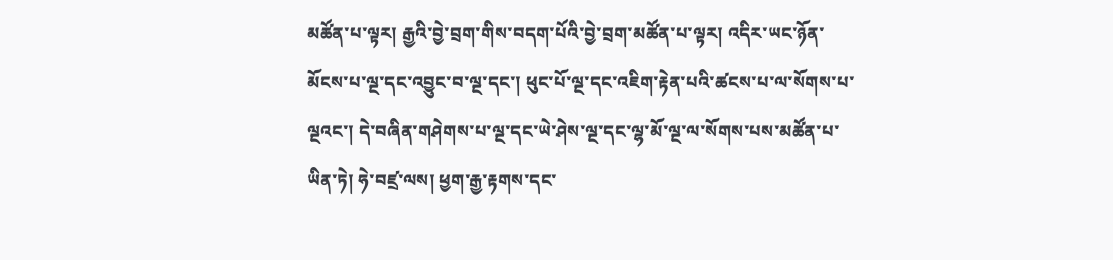མཚོན་པ་ལྟར། རྒྱའི་བྱེ་བྲག་གིས་བདག་པོའི་བྱེ་བྲག་མཚོན་པ་ལྟར། འདིར་ཡང་ཉོན་མོངས་པ་ལྔ་དང་འབྱུང་བ་ལྔ་དང་། ཕུང་པོ་ལྔ་དང་འཇིག་རྟེན་པའི་ཚངས་པ་ལ་སོགས་པ་ལྔའང་། དེ་བཞིན་གཤེགས་པ་ལྔ་དང་ཡེ་ཤེས་ལྔ་དང་ལྷ་མོ་ལྔ་ལ་སོགས་པས་མཚོན་པ་ཡིན་ཏེ། ཧེ་བཛྲ་ལས། ཕྱག་རྒྱ་རྟགས་དང་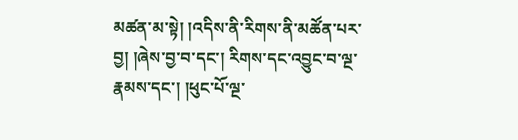མཚན་མ་སྟེ། །འདིས་ནི་རིགས་ནི་མཚོན་པར་བྱ། །ཞེས་བྱ་བ་དང་། རིགས་དང་འབྱུང་བ་ལྔ་རྣམས་དང་། །ཕུང་པོ་ལྔ་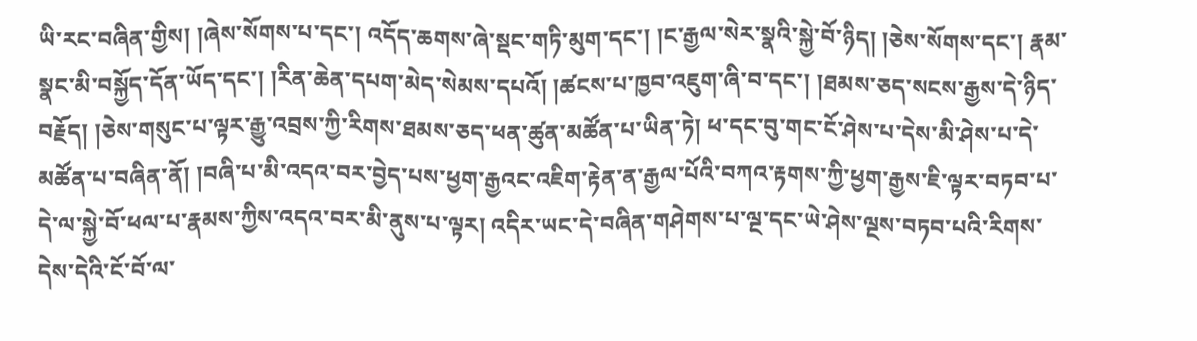ཡི་རང་བཞིན་གྱིས། །ཞེས་སོགས་པ་དང་། འདོད་ཆགས་ཞེ་སྡང་གཏི་མུག་དང་། །ང་རྒྱལ་སེར་སྣའི་སྐྱེ་བོ་ཉིད། །ཅེས་སོགས་དང་། རྣམ་སྣང་མི་བསྐྱོད་དོན་ཡོད་དང་། །རིན་ཆེན་དཔག་མེད་སེམས་དཔའོ། །ཚངས་པ་ཁྱབ་འཇུག་ཞི་བ་དང་། །ཐམས་ཅད་སངས་རྒྱས་དེ་ཉིད་བརྗོད། །ཅེས་གསུང་པ་ལྟར་རྒྱུ་འབྲས་ཀྱི་རིགས་ཐམས་ཅད་ཕན་ཚུན་མཚོན་པ་ཡིན་ཏེ། ཕ་དང་བུ་གང་ངོ་ཤེས་པ་དེས་མི་ཤེས་པ་དེ་མཚོན་པ་བཞིན་ནོ། །བཞི་པ་མི་འདའ་བར་བྱེད་པས་ཕྱག་རྒྱའང་འཇིག་རྟེན་ན་རྒྱལ་པོའི་བཀའ་རྟགས་ཀྱི་ཕྱག་རྒྱས་ཇི་ལྟར་བཏབ་པ་དེ་ལ་སྐྱེ་བོ་ཕལ་པ་རྣམས་ཀྱིས་འདའ་བར་མི་ནུས་པ་ལྟར། འདིར་ཡང་དེ་བཞིན་གཤེགས་པ་ལྔ་དང་ཡེ་ཤེས་ལྔས་བཏབ་པའི་རིགས་དེས་དེའི་ངོ་བོ་ལ་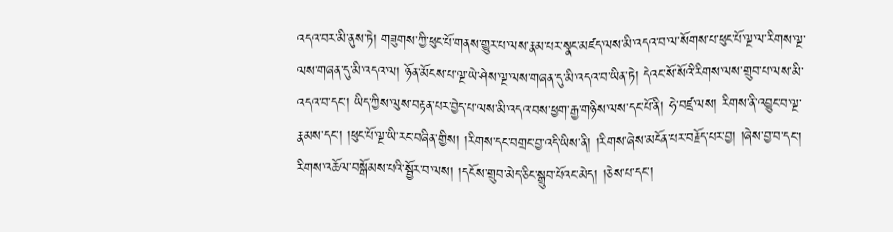འདའ་བར་མི་ནུས་ཏེ། གཟུགས་ཀྱི་ཕུང་པོ་གནས་གྱུར་པ་ལས་རྣམ་པར་སྣང་མཛད་ལས་མི་འདའ་བ་ལ་སོགས་པ་ཕུང་པོ་ལྔ་ལ་རིགས་ལྔ་ལས་གཞན་དུ་མི་འདའ་ལ། ཉོན་མོངས་པ་ལྔ་ཡེ་ཤེས་ལྔ་ལས་གཞན་དུ་མི་འདའ་བ་ཡིན་ཏེ། དེའང་སོ་སོའི་རིགས་ལས་གྲུབ་པ་ལས་མི་འདའ་བ་དང་། ཡིད་ཀྱིས་ལུས་བརྟན་པར་བྱེད་པ་ལས་མི་འདའ་བས་ཕྱག་རྒྱ་གཉིས་ལས་དང་པོ་ནི། ཧེ་བཛྲ་ལས། རིགས་ནི་འབྱུང་བ་ལྔ་རྣམས་དང་། །ཕུང་པོ་ལྔ་ཡི་རང་བཞིན་གྱིས། །རིགས་དང་བགྲང་བྱ་འདི་ཡིས་ནི། །རིགས་ཞེས་མངོན་པར་བརྗོད་པར་བྱ། །ཞེས་བྱ་བ་དང་། རིགས་འཆོལ་བསྒོམས་པའི་སྦྱོར་བ་ལས། །དངོས་གྲུབ་མེད་ཅིང་སྒྲུབ་པོའང་མེད། །ཅེས་པ་དང་།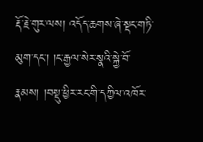རྡོ་རྗེ་གུར་ལས། འདོད་ཆགས་ཞེ་སྡང་གཏི་མུག་དང་། །ང་རྒྱལ་སེར་སྣའི་སྐྱེ་བོ་རྣམས། །བསྡུ་ཕྱིར་རང་གི་དཀྱིལ་འཁོར་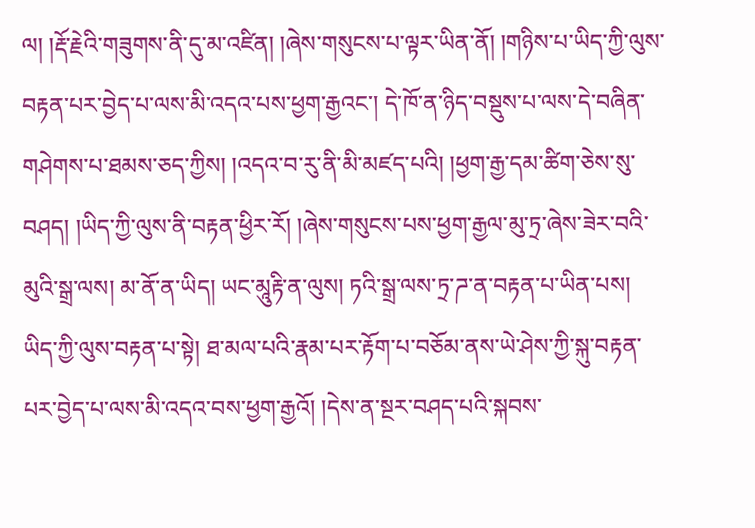ལ། །རྡོ་རྗེའི་གཟུགས་ནི་དུ་མ་འཛིན། །ཞེས་གསུངས་པ་ལྟར་ཡིན་ནོ། །གཉིས་པ་ཡིད་ཀྱི་ལུས་བརྟན་པར་བྱེད་པ་ལས་མི་འདའ་པས་ཕྱག་རྒྱའང་། དེ་ཁོ་ན་ཉིད་བསྡུས་པ་ལས་དེ་བཞིན་གཤེགས་པ་ཐམས་ཅད་ཀྱིས། །འདའ་བ་རུ་ནི་མི་མཛད་པའི། །ཕྱག་རྒྱ་དམ་ཚིག་ཅེས་སུ་བཤད། །ཡིད་ཀྱི་ལུས་ནི་བརྟན་ཕྱིར་རོ། །ཞེས་གསུངས་པས་ཕྱག་རྒྱལ་མུ་ཏྲ་ཞེས་ཟེར་བའི་མུའི་སྒྲ་ལས། མ་ནོ་ན་ཡིད། ཡང་མཱུརྟི་ན་ལུས། ཏའི་སྒྲ་ལས་ཏྲ་ཌ་ན་བརྟན་པ་ཡིན་པས། ཡིད་ཀྱི་ལུས་བརྟན་པ་སྟེ། ཐ་མལ་པའི་རྣམ་པར་རྟོག་པ་བཅོམ་ནས་ཡེ་ཤེས་ཀྱི་སྐུ་བརྟན་པར་བྱེད་པ་ལས་མི་འདའ་བས་ཕྱག་རྒྱའོ། །དེས་ན་སྔར་བཤད་པའི་སྐབས་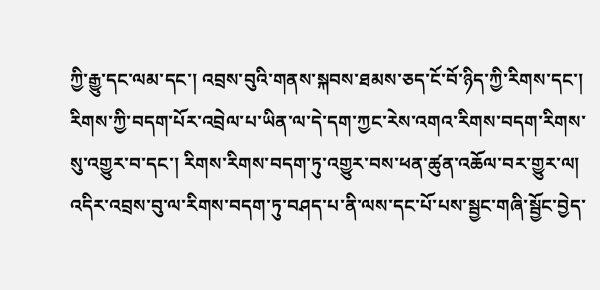ཀྱི་རྒྱུ་དང་ལམ་དང་། འབྲས་བུའི་གནས་སྐབས་ཐམས་ཅད་ངོ་བོ་ཉིད་ཀྱི་རིགས་དང་། རིགས་ཀྱི་བདག་པོར་འབྲེལ་པ་ཡིན་ལ་དེ་དག་ཀྱང་རེས་འགའ་རིགས་བདག་རིགས་སུ་འགྱུར་བ་དང་། རིགས་རིགས་བདག་ཏུ་འགྱུར་བས་ཕན་ཚུན་འཆོལ་བར་གྱུར་ལ། འདིར་འབྲས་བུ་ལ་རིགས་བདག་ཏུ་བཤད་པ་ནི་ལས་དང་པོ་པས་སྦྱང་གཞི་སྦྱོང་བྱེད་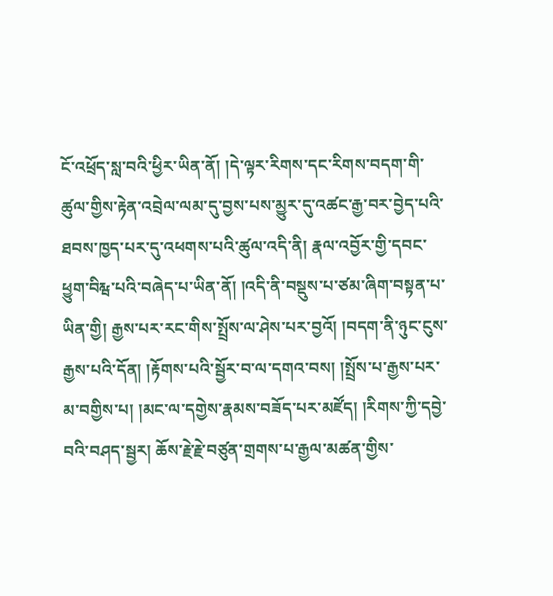ངོ་འཕྲོད་སླ་བའི་ཕྱིར་ཡིན་ནོ། །དེ་ལྟར་རིགས་དང་རིགས་བདག་གི་ཚུལ་གྱིས་རྟེན་འབྲེལ་ལམ་དུ་བྱས་པས་མྱུར་དུ་འཚང་རྒྱ་བར་བྱེད་པའི་ཐབས་ཁྱད་པར་དུ་འཕགས་པའི་ཚུལ་འདི་ནི། རྣལ་འབྱོར་གྱི་དབང་ཕྱུག་བིརྺ་པའི་བཞེད་པ་ཡིན་ནོ། །འདི་ནི་བསྡུས་པ་ཙམ་ཞིག་བསྟན་པ་ཡིན་གྱི། རྒྱས་པར་རང་གིས་སྤྲོས་ལ་ཤེས་པར་བྱའོ། །བདག་ནི་ཉུང་ངུས་རྒྱས་པའི་དོན། །རྟོགས་པའི་སྦྱོར་བ་ལ་དགའ་བས། །སྤྲོས་པ་རྒྱས་པར་མ་བགྱིས་པ། །མང་ལ་དགྱེས་རྣམས་བཟོད་པར་མཛོད། །རིགས་ཀྱི་དབྱེ་བའི་བཤད་སྦྱར། ཆོས་རྗེ་རྗེ་བཙུན་གྲགས་པ་རྒྱལ་མཚན་གྱིས་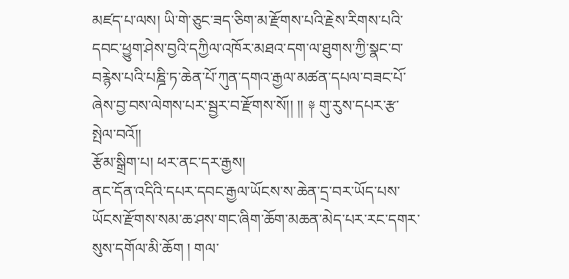མཛད་པ་ལས། ཡི་གེ་ཅུང་ཟད་ཅིག་མ་རྫོགས་པའི་རྗེས་རིགས་པའི་དབང་ཕྱུག་ཤེས་བྱའི་དཀྱིལ་འཁོར་མཐའ་དག་ལ་ཐུགས་ཀྱི་སྣང་བ་བརྙེས་པའི་པཎྜི་ཏ་ཆེན་པོ་ཀུན་དགའ་རྒྱལ་མཚན་དཔལ་བཟང་པོ་ཞེས་བྱ་བས་ལེགས་པར་སྦྱར་བ་རྫོགས་སོ།། །། ༈ གུ་རུས་དཔར་རྩ་སྤེལ་བའོ།།
རྩོམ་སྒྲིག་པ། ཕར་ནང་དར་རྒྱས།
ནང་དོན་འདིའི་དཔར་དབང་རྒྱལ་ཡོངས་ས་ཆེན་དྲ་བར་ཡོད་པས་ཡོངས་རྫོགས་སམ་ཆ་ཤས་གང་ཞིག་ཆོག་མཆན་མེད་པར་རང་དགར་སུས་དགོལ་མི་ཆོག ། གལ་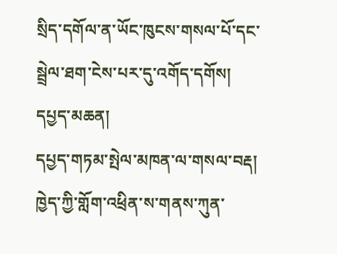སྲིད་དགོལ་ན་ཡོང་ཁུངས་གསལ་པོ་དང་སྦྲེལ་ཐག་ངེས་པར་དུ་འགོད་དགོས།
དཔྱད་མཆན།
དཔྱད་གཏམ་སྤེལ་མཁན་ལ་གསལ་བརྡ།
ཁྱེད་ཀྱི་གློག་འཕྲིན་ས་གནས་ཀུན་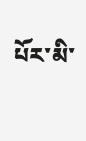པོར་མི་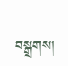བསྒྲགས།